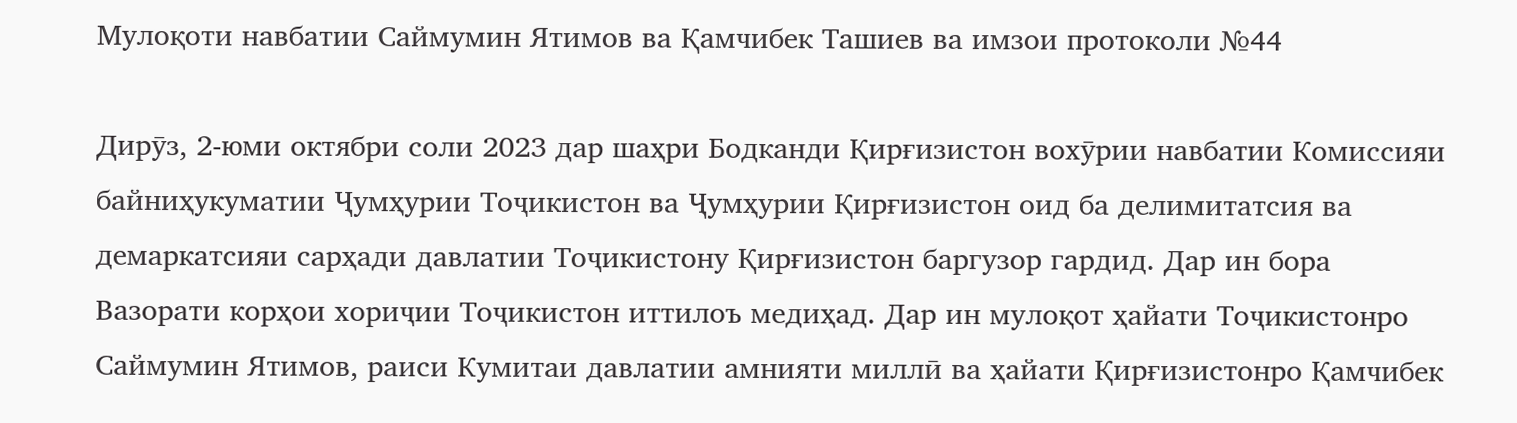Мулоқоти навбатии Саймумин Ятимов ва Қамчибек Ташиев ва имзои протоколи №44

Дирӯз, 2-юми октябри соли 2023 дар шаҳри Бодканди Қирғизистон вохӯрии навбатии Комиссияи байниҳукуматии Ҷумҳурии Тоҷикистон ва Ҷумҳурии Қирғизистон оид ба делимитатсия ва демаркатсияи сарҳади давлатии Тоҷикистону Қирғизистон баргузор гардид. Дар ин бора Вазорати корҳои хориҷии Тоҷикистон иттилоъ медиҳад. Дар ин мулоқот ҳайати Тоҷикистонро Саймумин Ятимов, раиси Кумитаи давлатии амнияти миллӣ ва ҳайати Қирғизистонро Қамчибек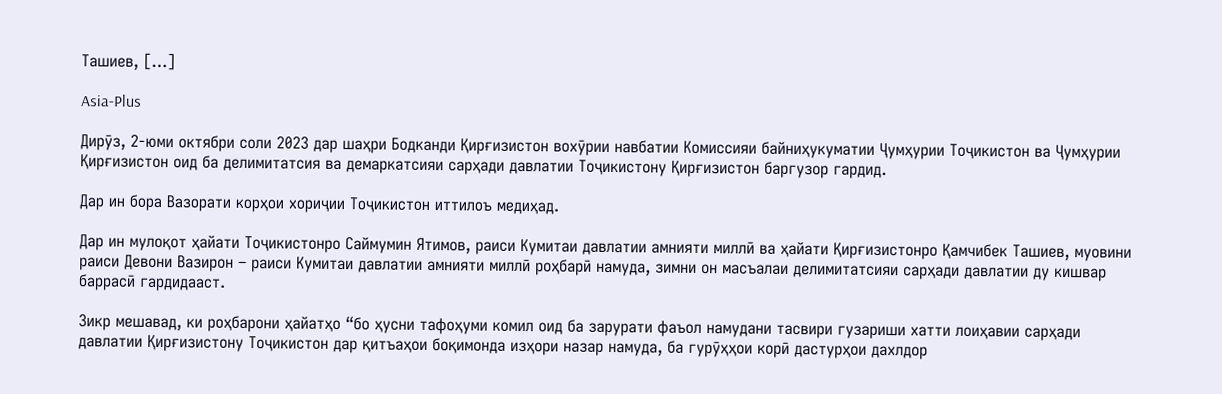Ташиев, […]

Asia-Plus

Дирӯз, 2-юми октябри соли 2023 дар шаҳри Бодканди Қирғизистон вохӯрии навбатии Комиссияи байниҳукуматии Ҷумҳурии Тоҷикистон ва Ҷумҳурии Қирғизистон оид ба делимитатсия ва демаркатсияи сарҳади давлатии Тоҷикистону Қирғизистон баргузор гардид.

Дар ин бора Вазорати корҳои хориҷии Тоҷикистон иттилоъ медиҳад.

Дар ин мулоқот ҳайати Тоҷикистонро Саймумин Ятимов, раиси Кумитаи давлатии амнияти миллӣ ва ҳайати Қирғизистонро Қамчибек Ташиев, муовини раиси Девони Вазирон – раиси Кумитаи давлатии амнияти миллӣ роҳбарӣ намуда, зимни он масъалаи делимитатсияи сарҳади давлатии ду кишвар баррасӣ гардидааст.

Зикр мешавад, ки роҳбарони ҳайатҳо “бо ҳусни тафоҳуми комил оид ба зарурати фаъол намудани тасвири гузариши хатти лоиҳавии сарҳади давлатии Қирғизистону Тоҷикистон дар қитъаҳои боқимонда изҳори назар намуда, ба гурӯҳҳои корӣ дастурҳои дахлдор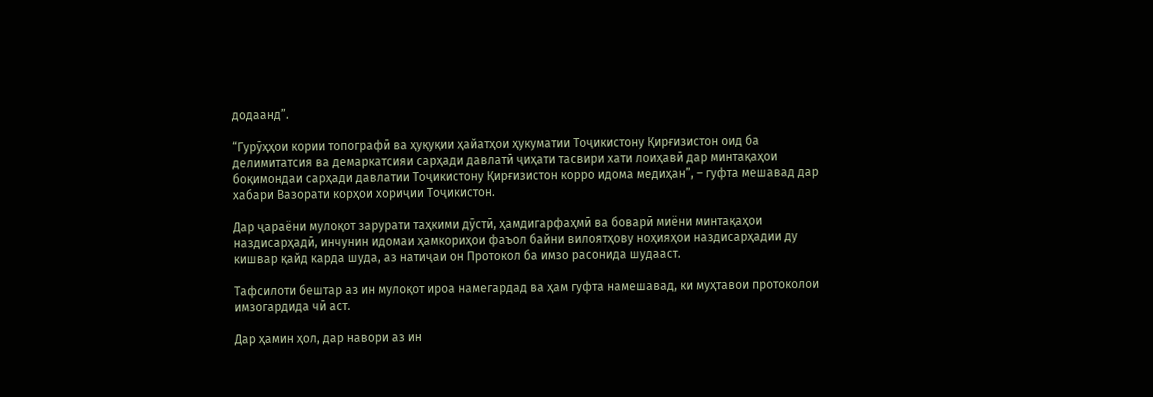додаанд”.

“Гурӯҳҳои кории топографӣ ва ҳуқуқии ҳайатҳои ҳукуматии Тоҷикистону Қирғизистон оид ба делимитатсия ва демаркатсияи сарҳади давлатӣ ҷиҳати тасвири хати лоиҳавӣ дар минтақаҳои боқимондаи сарҳади давлатии Тоҷикистону Қирғизистон корро идома медиҳан”, – гуфта мешавад дар хабари Вазорати корҳои хориҷии Тоҷикистон.

Дар ҷараёни мулоқот зарурати таҳкими дӯстӣ, ҳамдигарфаҳмӣ ва боварӣ миёни минтақаҳои наздисарҳадӣ, инчунин идомаи ҳамкориҳои фаъол байни вилоятҳову ноҳияҳои наздисарҳадии ду кишвар қайд карда шуда, аз натиҷаи он Протокол ба имзо расонида шудааст.

Тафсилоти бештар аз ин мулоқот ироа намегардад ва ҳам гуфта намешавад, ки муҳтавои протоколои имзогардида чӣ аст.

Дар ҳамин ҳол, дар навори аз ин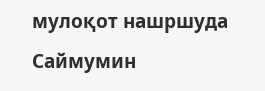мулоқот нашршуда Саймумин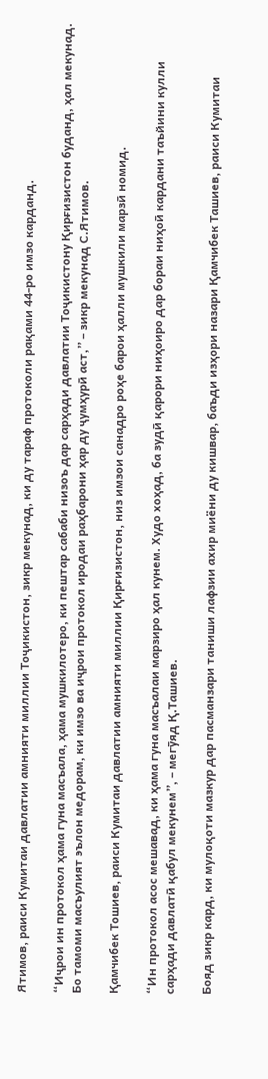Ятимов, раиси Кумитаи давлатии амнияти миллии Тоҷикистон, зикр мекунад, ки ду тараф протоколи рақами 44-ро имзо карданд.

“Иҷрои ин протокол ҳама гуна масъала, ҳама мушкилотеро, ки пештар сабаби низоъ дар сарҳади давлатии Тоҷикистону Қирғизистон буданд, ҳал мекунад. Бо тамоми масъулият эълон медорам, ки имзо ва иҷрои протокол иродаи раҳбарони ҳар ду ҷумҳурӣ аст,” – зикр мекунад С.Ятимов.

Қамчибек Тошиев, раиси Кумитаи давлатии амнияти миллии Қирғизистон, низ имзои санадро роҳе барои ҳалли мушкили марзӣ номид.

“Ин протокол асос мешавад, ки ҳама гуна масъалаи марзиро ҳал кунем. Худо хоҳад, ба зудӣ қарори ниҳоиро дар бораи ниҳоӣ кардани таъйини кулли сарҳади давлатӣ қабул мекунем”, – мегӯяд Қ.Ташиев.

Бояд зикр кард, ки мулоқоти мазкур дар пасманзари таниши лафзии ахир миёни ду кишвар, баъди изҳори назари Қамчибек Ташиев, раиси Кумитаи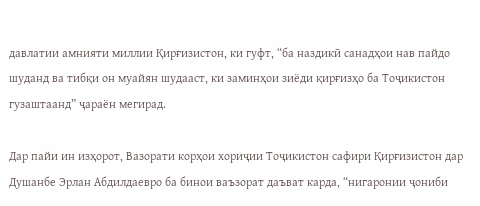давлатии амнияти миллии Қирғизистон, ки гуфт, “ба наздикӣ санадҳои нав пайдо шуданд ва тибқи он муайян шудааст, ки заминҳои зиёди қирғизҳо ба Тоҷикистон гузаштаанд” ҷараён мегирад.

Дар пайи ин изҳорот, Вазорати корҳои хориҷии Тоҷикистон сафири Қирғизистон дар Душанбе Эрлан Абдилдаевро ба бинои ваъзорат даъват карда, “нигаронии ҷониби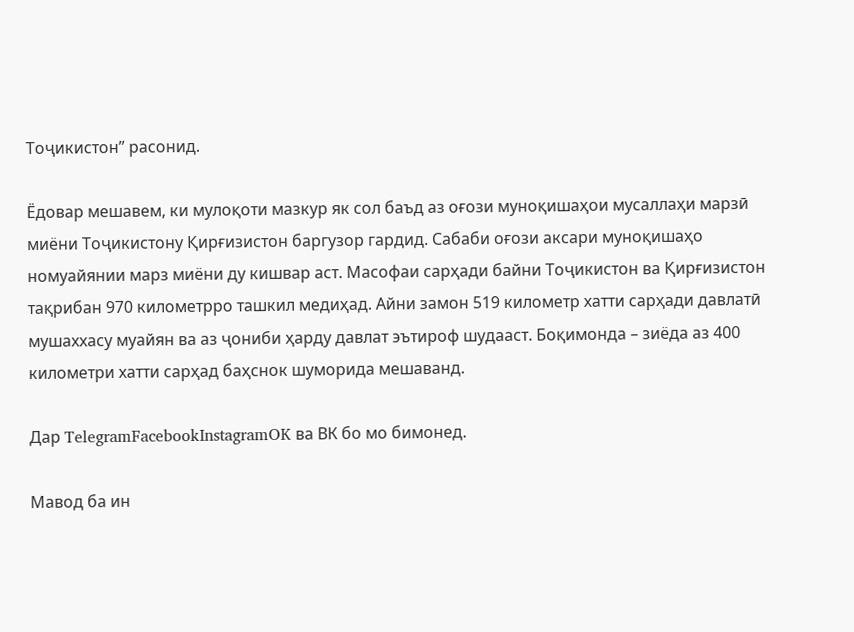Тоҷикистон” расонид.

Ёдовар мешавем, ки мулоқоти мазкур як сол баъд аз оғози муноқишаҳои мусаллаҳи марзӣ миёни Тоҷикистону Қирғизистон баргузор гардид. Сабаби оғози аксари муноқишаҳо номуайянии марз миёни ду кишвар аст. Масофаи сарҳади байни Тоҷикистон ва Қирғизистон тақрибан 970 километрро ташкил медиҳад. Айни замон 519 километр хатти сарҳади давлатӣ мушаххасу муайян ва аз ҷониби ҳарду давлат эътироф шудааст. Боқимонда – зиёда аз 400 километри хатти сарҳад баҳснок шуморида мешаванд.

Дар TelegramFacebookInstagramOK ва ВК бо мо бимонед.

Мавод ба ин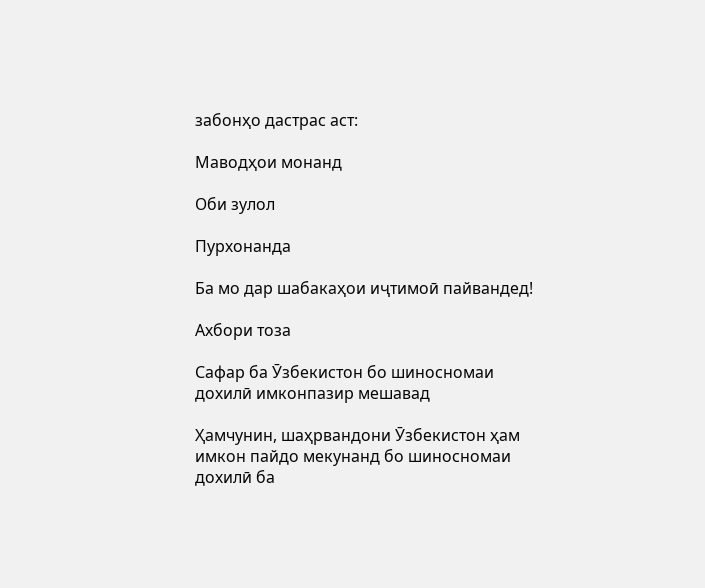забонҳо дастрас аст:

Маводҳои монанд

Оби зулол

Пурхонанда

Ба мо дар шабакаҳои иҷтимоӣ пайвандед!

Ахбори тоза

Сафар ба Ӯзбекистон бо шиносномаи дохилӣ имконпазир мешавад

Ҳамчунин, шаҳрвандони Ӯзбекистон ҳам имкон пайдо мекунанд бо шиносномаи дохилӣ ба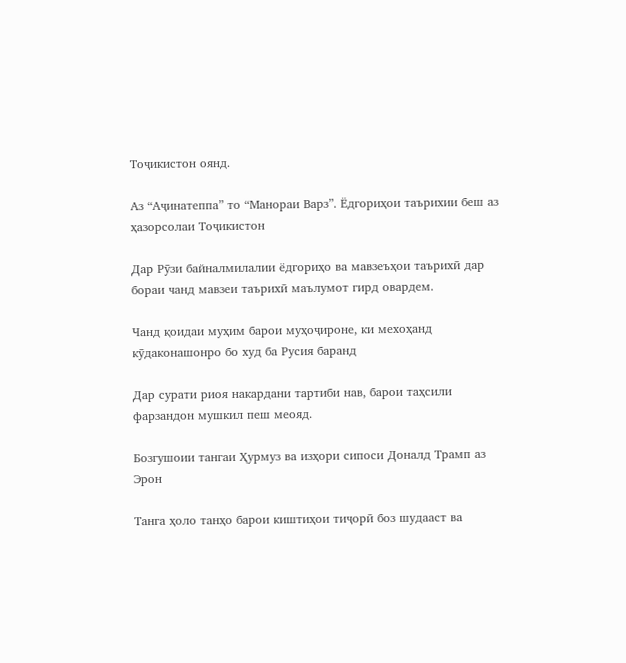Тоҷикистон оянд.

Аз “Аҷинатеппа” то “Манораи Варз”. Ёдгориҳои таърихии беш аз ҳазорсолаи Тоҷикистон

Дар Рӯзи байналмилалии ёдгориҳо ва мавзеъҳои таърихӣ дар бораи чанд мавзеи таърихӣ маълумот гирд овардем.

Чанд қоидаи муҳим барои муҳоҷироне, ки мехоҳанд кӯдаконашонро бо худ ба Русия баранд

Дар сурати риоя накардани тартиби нав, барои таҳсили фарзандон мушкил пеш меояд.

Бозгушоии тангаи Ҳурмуз ва изҳори сипоси Доналд Трамп аз Эрон

Танга ҳоло танҳо барои киштиҳои тиҷорӣ боз шудааст ва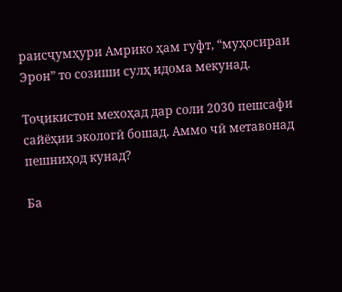раисҷумҳури Амрико ҳам гуфт, “муҳосираи Эрон” то созиши сулҳ идома мекунад.

Тоҷикистон мехоҳад дар соли 2030 пешсафи сайёҳии экологӣ бошад. Аммо чӣ метавонад пешниҳод кунад?

Ба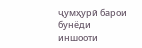ҷумҳурӣ барои бунёди иншооти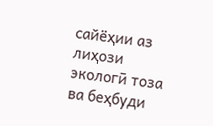сайёҳии аз лиҳози экологӣ тоза ва беҳбуди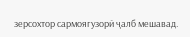зерсохтор сармоягузорӣ ҷалб мешавад.